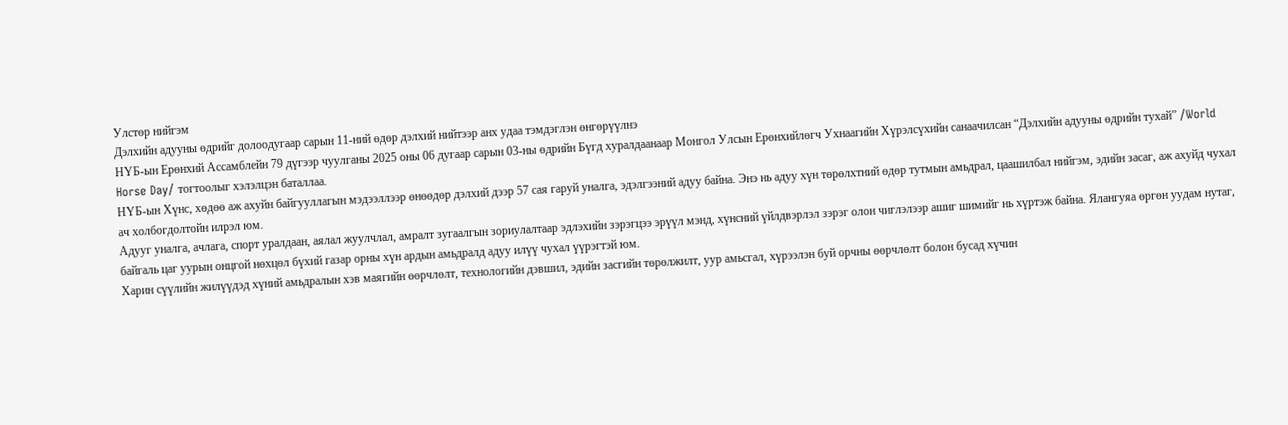Улстөр нийгэм
Дэлхийн адууны өдрийг долоодугаар сарын 11-ний өдөр дэлхий нийтээр анх удаа тэмдэглэн өнгөрүүлнэ
НҮБ-ын Ерөнхий Ассамблейн 79 дүгээр чуулганы 2025 оны 06 дугаар сарын 03-ны өдрийн Бүгд хуралдаанаар Монгол Улсын Ерөнхийлөгч Ухнаагийн Хүрэлсүхийн санаачилсан “Дэлхийн адууны өдрийн тухай” /World Horse Day/ тогтоолыг хэлэлцэн баталлаа.
НҮБ-ын Хүнс, хөдөө аж ахуйн байгууллагын мэдээллээр өнөөдөр дэлхий дээр 57 сая гаруй уналга, эдэлгээний адуу байна. Энэ нь адуу хүн төрөлхтний өдөр тутмын амьдрал, цаашилбал нийгэм, эдийн засаг, аж ахуйд чухал ач холбогдолтойн илрэл юм.
Адууг уналга, ачлага, спорт уралдаан, аялал жуулчлал, амралт зугаалгын зориулалтаар эдлэхийн зэрэгцээ эрүүл мэнд, хүнсний үйлдвэрлэл зэрэг олон чиглэлээр ашиг шимийг нь хүртэж байна. Ялангуяа өргөн уудам нутаг, байгаль цаг уурын онцгой нөхцөл бүхий газар орны хүн ардын амьдралд адуу илүү чухал үүрэгтэй юм.
Харин сүүлийн жилүүдэд хүний амьдралын хэв маягийн өөрчлөлт, технологийн дэвшил, эдийн засгийн төрөлжилт, уур амьсгал, хүрээлэн буй орчны өөрчлөлт болон бусад хүчин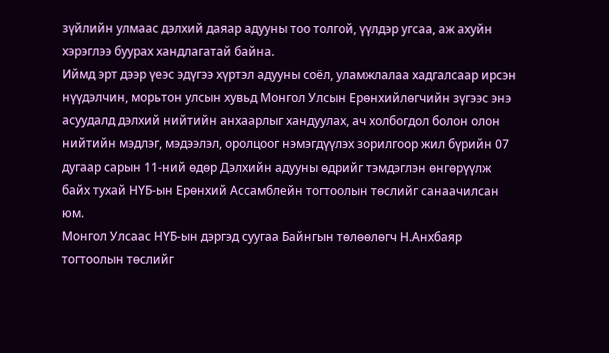зүйлийн улмаас дэлхий даяар адууны тоо толгой, үүлдэр угсаа, аж ахуйн хэрэглээ буурах хандлагатай байна.
Иймд эрт дээр үеэс эдүгээ хүртэл адууны соёл, уламжлалаа хадгалсаар ирсэн нүүдэлчин, морьтон улсын хувьд Монгол Улсын Ерөнхийлөгчийн зүгээс энэ асуудалд дэлхий нийтийн анхаарлыг хандуулах, ач холбогдол болон олон нийтийн мэдлэг, мэдээлэл, оролцоог нэмэгдүүлэх зорилгоор жил бүрийн 07 дугаар сарын 11-ний өдөр Дэлхийн адууны өдрийг тэмдэглэн өнгөрүүлж байх тухай НҮБ-ын Ерөнхий Ассамблейн тогтоолын төслийг санаачилсан юм.
Монгол Улсаас НҮБ-ын дэргэд суугаа Байнгын төлөөлөгч Н.Анхбаяр тогтоолын төслийг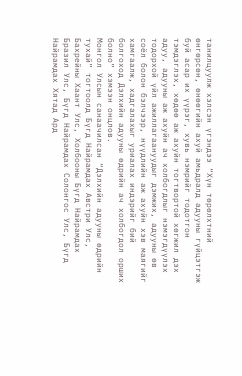танилцуулж хэлсэн үгэндээ “Хүн төрөлхтний өнгөрсөн, өнөөгийн ахуй амьдралд адууны гүйцэтгэж буй асар их үүрэг, хувь нэмрийг тодотгон тэмдэглэх, хөдөө аж ахуйн тогтвортой хөгжил дэх адуу, адууны аж ахуйн ач холбогдлыг нэмэгдүүлэх тодорхой үйл ажиллагаануудыг дэмжих, адууны өв соёл болон бэлчээр, нүүдлийн аж ахуйн хэв маягийг хамгаалж, хадгалахыг уриалах индэрийг бий болгоход Дэлхийн адууны өдрийн ач холбогдол орших болно” хэмээн онцлов.
Монгол Улсын санаачилсан “Дэлхийн адууны өдрийн тухай” тогтоолд Бүгд Найрамдах Австри Улс, Бахрейны Хаант Улс, Холбооны Бүгд Найрамдах Бразил Улс, Бүгд Найрамдах Солонгос Улс, Бүгд Найрамдах Хятад Ард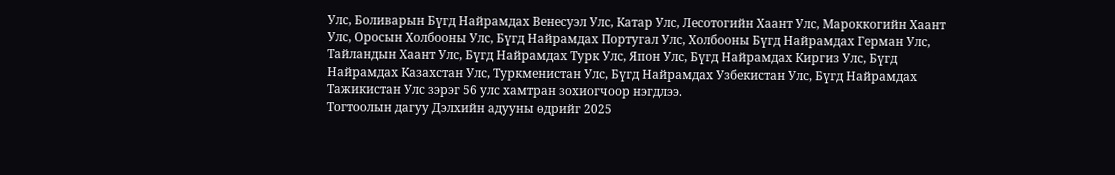Улс, Боливарын Бүгд Найрамдах Венесуэл Улс, Катар Улс, Лесотогийн Хаант Улс, Мароккогийн Хаант Улс, Оросын Холбооны Улс, Бүгд Найрамдах Португал Улс, Холбооны Бүгд Найрамдах Герман Улс, Тайландын Хаант Улс, Бүгд Найрамдах Турк Улс, Япон Улс, Бүгд Найрамдах Киргиз Улс, Бүгд Найрамдах Казахстан Улс, Туркменистан Улс, Бүгд Найрамдах Узбекистан Улс, Бүгд Найрамдах Тажикистан Улс зэрэг 56 улс хамтран зохиогчоор нэгдлээ.
Тогтоолын дагуу Дэлхийн адууны өдрийг 2025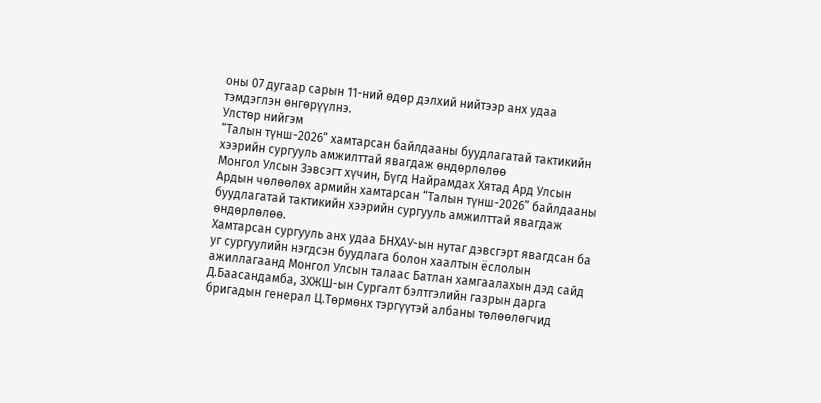оны 07 дугаар сарын 11-ний өдөр дэлхий нийтээр анх удаа тэмдэглэн өнгөрүүлнэ.
Улстөр нийгэм
“Талын түнш-2026” хамтарсан байлдааны буудлагатай тактикийн хээрийн сургууль амжилттай явагдаж өндөрлөлөө
Монгол Улсын Зэвсэгт хүчин, Бүгд Найрамдах Хятад Ард Улсын Ардын чөлөөлөх армийн хамтарсан “Талын түнш-2026” байлдааны буудлагатай тактикийн хээрийн сургууль амжилттай явагдаж өндөрлөлөө.
Хамтарсан сургууль анх удаа БНХАУ-ын нутаг дэвсгэрт явагдсан ба уг сургуулийн нэгдсэн буудлага болон хаалтын ёслолын ажиллагаанд Монгол Улсын талаас Батлан хамгаалахын дэд сайд Д.Баасандамба, ЗХЖШ-ын Сургалт бэлтгэлийн газрын дарга бригадын генерал Ц.Төрмөнх тэргүүтэй албаны төлөөлөгчид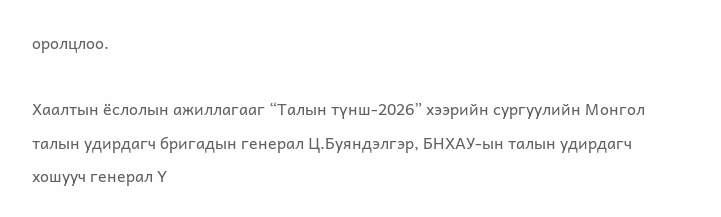оролцлоо.

Хаалтын ёслолын ажиллагааг “Талын түнш-2026” хээрийн сургуулийн Монгол талын удирдагч бригадын генерал Ц.Буяндэлгэр, БНХАУ-ын талын удирдагч хошууч генерал Ү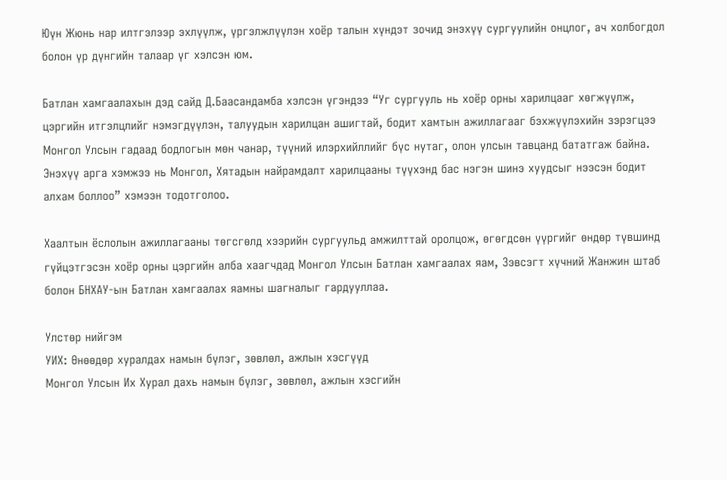Юүн Жюнь нар илтгэлээр эхлүүлж, үргэлжлүүлэн хоёр талын хүндэт зочид энэхүү сургуулийн онцлог, ач холбогдол болон үр дүнгийн талаар үг хэлсэн юм.

Батлан хамгаалахын дэд сайд Д.Баасандамба хэлсэн үгэндээ “Уг сургууль нь хоёр орны харилцааг хөгжүүлж, цэргийн итгэлцлийг нэмэгдүүлэн, талуудын харилцан ашигтай, бодит хамтын ажиллагааг бэхжүүлэхийн зэрэгцээ Монгол Улсын гадаад бодлогын мөн чанар, түүний илэрхийллийг бүс нутаг, олон улсын тавцанд бататгаж байна. Энэхүү арга хэмжээ нь Монгол, Хятадын найрамдалт харилцааны түүхэнд бас нэгэн шинэ хуудсыг нээсэн бодит алхам боллоо” хэмээн тодотголоо.

Хаалтын ёслолын ажиллагааны төгсгөлд хээрийн сургуульд амжилттай оролцож, өгөгдсөн үүргийг өндөр түвшинд гүйцэтгэсэн хоёр орны цэргийн алба хаагчдад Монгол Улсын Батлан хамгаалах яам, Зэвсэгт хүчний Жанжин штаб болон БНХАУ-ын Батлан хамгаалах яамны шагналыг гардууллаа.

Улстөр нийгэм
УИХ: Өнөөдөр хуралдах намын бүлэг, зөвлөл, ажлын хэсгүүд
Монгол Улсын Их Хурал дахь намын бүлэг, зөвлөл, ажлын хэсгийн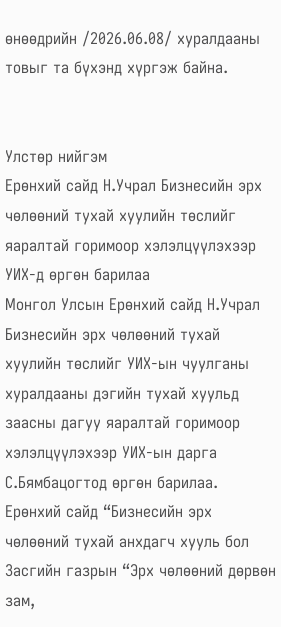өнөөдрийн /2026.06.08/ хуралдааны товыг та бүхэнд хүргэж байна.


Улстөр нийгэм
Ерөнхий сайд Н.Учрал Бизнесийн эрх чөлөөний тухай хуулийн төслийг яаралтай горимоор хэлэлцүүлэхээр УИХ-д өргөн барилаа
Монгол Улсын Ерөнхий сайд Н.Учрал Бизнесийн эрх чөлөөний тухай хуулийн төслийг УИХ-ын чуулганы хуралдааны дэгийн тухай хуульд заасны дагуу яаралтай горимоор хэлэлцүүлэхээр УИХ-ын дарга С.Бямбацогтод өргөн барилаа.
Ерөнхий сайд “Бизнесийн эрх чөлөөний тухай анхдагч хууль бол Засгийн газрын “Эрх чөлөөний дөрвөн зам,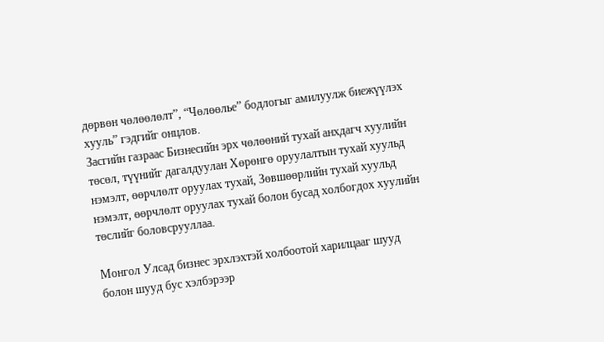дөрвөн чөлөөлөлт”, “Чөлөөлье” бодлогыг амилуулж биежүүлэх хууль” гэдгийг онцлов.
Засгийн газраас Бизнесийн эрх чөлөөний тухай анхдагч хуулийн төсөл, түүнийг дагалдуулан Хөрөнгө оруулалтын тухай хуульд нэмэлт, өөрчлөлт оруулах тухай, Зөвшөөрлийн тухай хуульд нэмэлт, өөрчлөлт оруулах тухай болон бусад холбогдох хуулийн төслийг боловсрууллаа.

Монгол Улсад бизнес эрхлэхтэй холбоотой харилцааг шууд болон шууд бус хэлбэрээр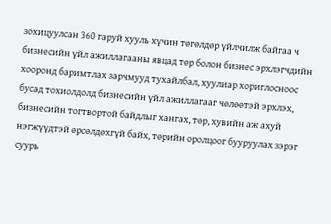зохицуулсан 360 гаруй хууль хүчин төгөлдөр үйлчилж байгаа ч бизнесийн үйл ажиллагааны явцад төр болон бизнес эрхлэгчдийн хооронд баримтлах зарчмууд тухайлбал, хуулиар хориглосноос бусад тохиолдолд бизнесийн үйл ажиллагааг чөлөөтэй эрхлэх, бизнесийн тогтвортой байдлыг хангах, төр, хувийн аж ахуй нэгжүүдтэй өрсөлдөхгүй байх, төрийн оролцоог бууруулах зэрэг суурь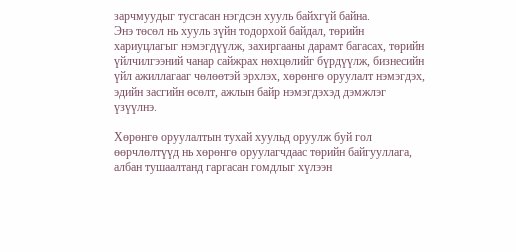зарчмуудыг тусгасан нэгдсэн хууль байхгүй байна.
Энэ төсөл нь хууль зүйн тодорхой байдал, төрийн хариуцлагыг нэмэгдүүлж, захиргааны дарамт багасах, төрийн үйлчилгээний чанар сайжрах нөхцөлийг бүрдүүлж, бизнесийн үйл ажиллагааг чөлөөтэй эрхлэх, хөрөнгө оруулалт нэмэгдэх, эдийн засгийн өсөлт, ажлын байр нэмэгдэхэд дэмжлэг үзүүлнэ.

Хөрөнгө оруулалтын тухай хуульд оруулж буй гол өөрчлөлтүүд нь хөрөнгө оруулагчдаас төрийн байгууллага, албан тушаалтанд гаргасан гомдлыг хүлээн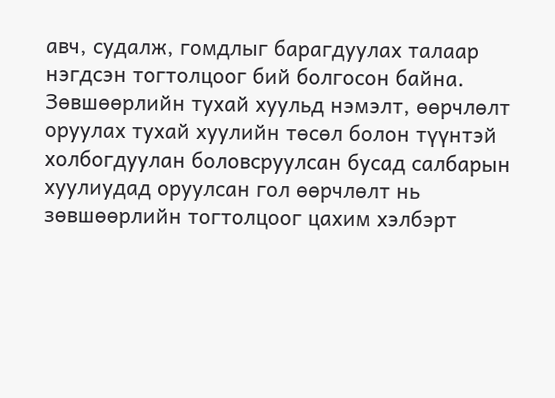авч, судалж, гомдлыг барагдуулах талаар нэгдсэн тогтолцоог бий болгосон байна.
Зөвшөөрлийн тухай хуульд нэмэлт, өөрчлөлт оруулах тухай хуулийн төсөл болон түүнтэй холбогдуулан боловсруулсан бусад салбарын хуулиудад оруулсан гол өөрчлөлт нь зөвшөөрлийн тогтолцоог цахим хэлбэрт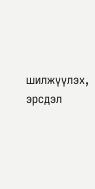шилжүүлэх, эрсдэл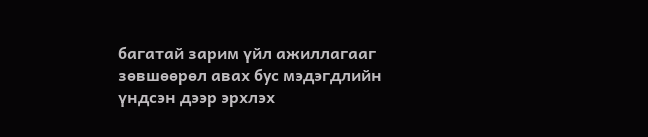багатай зарим үйл ажиллагааг зөвшөөрөл авах бус мэдэгдлийн үндсэн дээр эрхлэх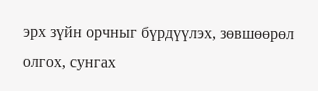эрх зүйн орчныг бүрдүүлэх, зөвшөөрөл олгох, сунгах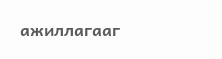ажиллагааг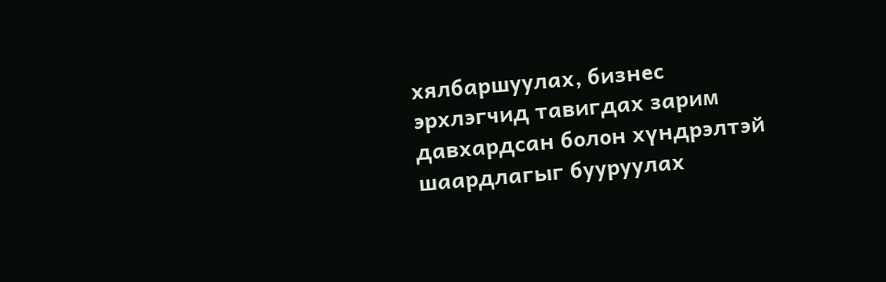хялбаршуулах, бизнес эрхлэгчид тавигдах зарим давхардсан болон хүндрэлтэй шаардлагыг бууруулах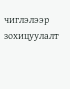чиглэлээр зохицуулалт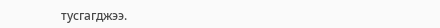тусгагджээ.